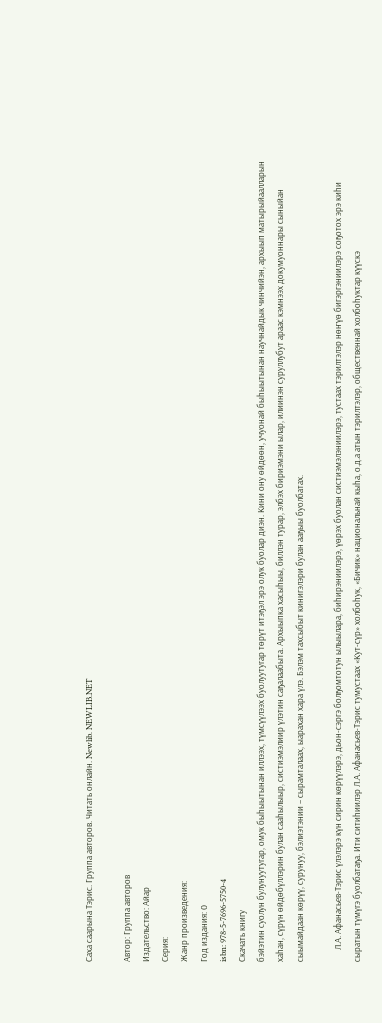Саха саарына Тэрис. Группа авторов. Читать онлайн. Newlib. NEWLIB.NET

Автор: Группа авторов
Издательство: Айар
Серия:
Жанр произведения:
Год издания: 0
isbn: 978-5-7696-5750-4
Скачать книгу
бэйэтин суолун булунуутугар, омук быhыытынан иллээх, түмсүүлээх буолуутугар төрүт итэҕэл эрэ олук буолар диэн. Кини ону өйдөөн, учуонай быhыытынан научнайдык чинчийэн, архыып матырыйаалларын хаhан, сүрүн өйдөбүллэрин булан сааhылыыр, систиэмэлиир үлэтин саҕалаабыта. Архыыпка хасыhыы, биллэн турар, элбэх бириэмэни ылар, илиинэн суруллубут араас кэмнээх докумуоннары сыныйан сыымайдаан көрүү, сурунуу, бэлиэтэнии – сырамталаах, ыарахан хара үлэ. Бэлэм тахсыбыт кинигэлэри булан ааҕыы буолбатах.

      Л.А. Афанасьев-Тэрис үлэлэрэ күн сирин көрүүлэрэ, дьон-сэргэ болҕомтотун ылыылара, биhирэниилэрэ, үөрэх буолан систиэмэлэниилэрэ, тустаах тэрилтэлэр нөҥүө бигэргэниилэрэ соҕотох эрэ киhи сыратын түмүгэ буолбатаҕа. Ити ситиhиилэр Л.А. Афанасьев-Тэрис тумустаах «Кут-сүр» холбоhук, «Бичик» национальнай кыhа, о.д.а атын тэрилтэлэр, общественнай холбоhуктар күүскэ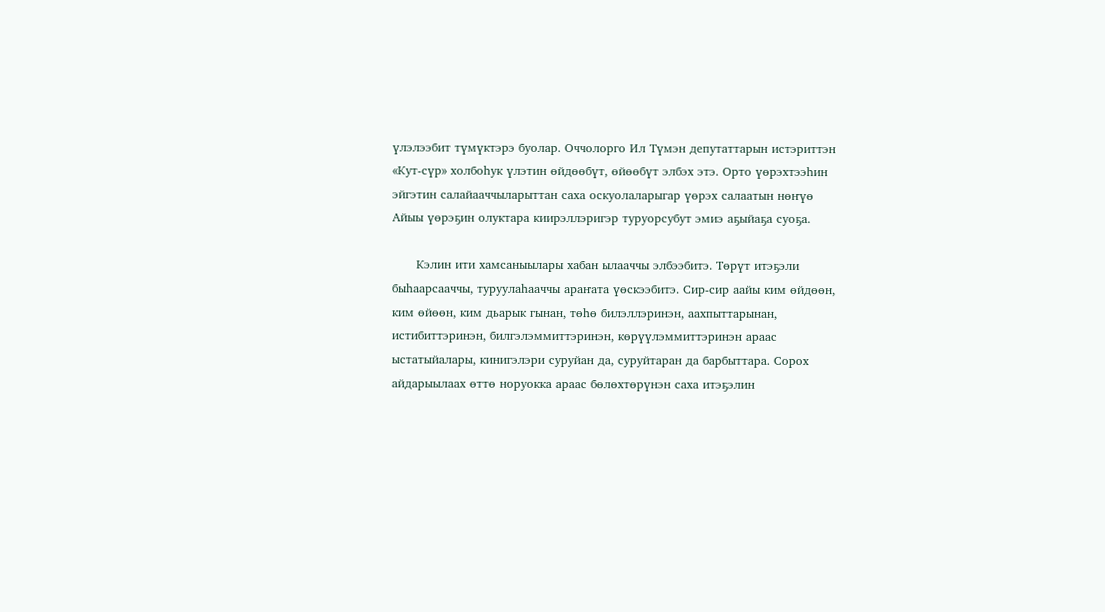үлэлээбит түмүктэрэ буолар. Оччолорго Ил Түмэн депутаттарын истэриттэн «Кут-сүр» холбоhук үлэтин өйдөөбүт, өйөөбүт элбэх этэ. Орто үөрэхтээhин эйгэтин салайааччыларыттан саха оскуолаларыгар үөрэх салаатын нөҥүө Айыы үөрэҕин олуктара киирэллэригэр туруорсубут эмиэ аҕыйаҕа суоҕа.

      Кэлин ити хамсаныылары хабан ылааччы элбээбитэ. Төрүт итэҕэли быhаарсааччы, туруулаhааччы араҥата үөскээбитэ. Сир-сир аайы ким өйдөөн, ким өйөөн, ким дьарык гынан, төһө билэллэринэн, аахпыттарынан, истибиттэринэн, билгэлэммиттэринэн, көрүүлэммиттэринэн араас ыстатыйалары, кинигэлэри суруйан да, суруйтаран да барбыттара. Сорох айдарыылаах өттө норуокка араас бөлөхтөрүнэн саха итэҕэлин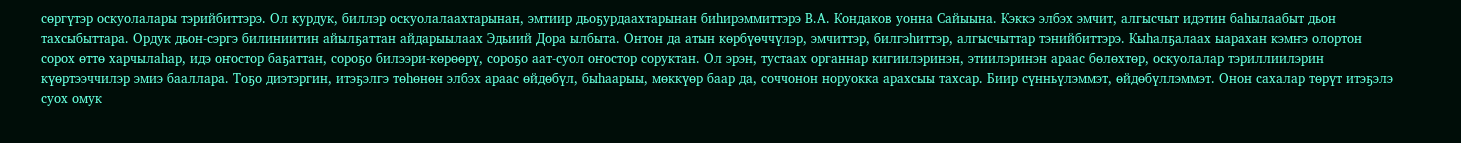сөргүтэр оскуолалары тэрийбиттэрэ. Ол курдук, биллэр оскуолалаахтарынан, эмтиир дьоҕурдаахтарынан биhирэммиттэрэ В.А. Кондаков уонна Сайыына. Кэккэ элбэх эмчит, алгысчыт идэтин баhылаабыт дьон тахсыбыттара. Ордук дьон-сэргэ билиниитин айылҕаттан айдарыылаах Эдьиий Дора ылбыта. Онтон да атын көрбүөччүлэр, эмчиттэр, билгэhиттэр, алгысчыттар тэнийбиттэрэ. Кыhалҕалаах ыарахан кэмҥэ олортон сорох өттө харчылаhар, идэ оҥостор баҕаттан, сороҕо билээри-көрөөрү, сороҕо аат-суол оҥостор соруктан. Ол эрэн, тустаах органнар кигиилэринэн, этиилэринэн араас бөлөхтөр, оскуолалар тэриллиилэрин күөртээччилэр эмиэ бааллара. Тоҕо диэтэргин, итэҕэлгэ төhөнөн элбэх араас өйдөбүл, быhаарыы, мөккүөр баар да, соччонон норуокка арахсыы тахсар. Биир сүнньүлэммэт, өйдөбүллэммэт. Онон сахалар төрүт итэҕэлэ суох омук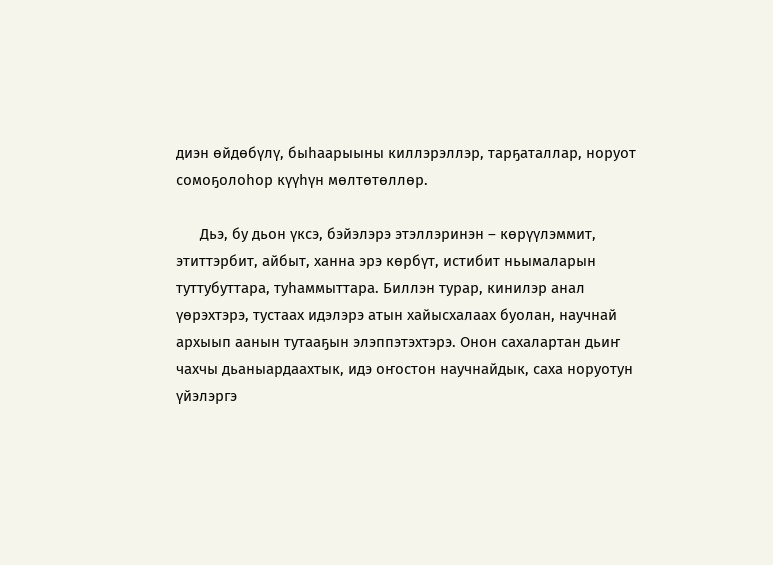диэн өйдөбүлү, быhаарыыны киллэрэллэр, тарҕаталлар, норуот сомоҕолоhор күүhүн мөлтөтөллөр.

      Дьэ, бу дьон үксэ, бэйэлэрэ этэллэринэн – көрүүлэммит, этиттэрбит, айбыт, ханна эрэ көрбүт, истибит ньымаларын туттубуттара, туhаммыттара. Биллэн турар, кинилэр анал үөрэхтэрэ, тустаах идэлэрэ атын хайысхалаах буолан, научнай архыып аанын тутааҕын элэппэтэхтэрэ. Онон сахалартан дьиҥ чахчы дьаныардаахтык, идэ оҥостон научнайдык, саха норуотун үйэлэргэ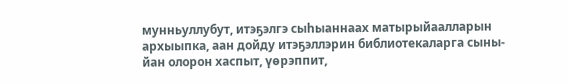мунньуллубут, итэҕэлгэ сыhыаннаах матырыйаалларын архыыпка, аан дойду итэҕэллэрин библиотекаларга сыны-йан олорон хаспыт, үөрэппит,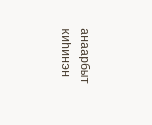анаарбыт киhинэн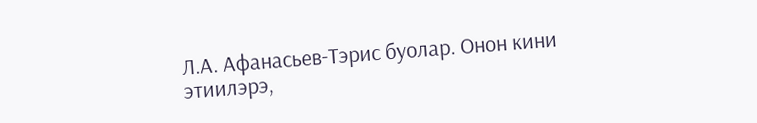Л.А. Афанасьев-Тэрис буолар. Онон кини этиилэрэ,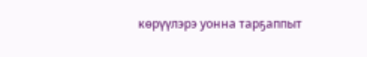көрүүлэрэ уонна тарҕаппыт